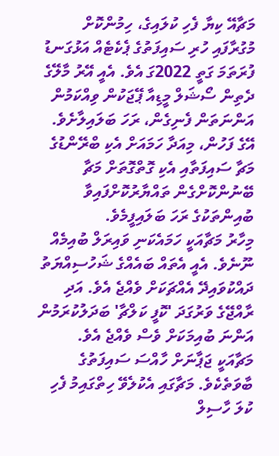މަޗާއޭ ކިޔާ ފެހި ކުލައިގެ، ހިމުންކޮށް މުގުރާފައި ހުރި ސައިފަތުގެ ޕެކެޓެއް އަޅުގަނޑު ފުރަތަމަ ގަތީ 2022ގަ އެވެ. އެއީ އޭރު މާލޭގެ ދެތިން ސޯޝަލް މީޑިއާ ޕޭޖަކުން ވިއްކަމުން އަންނަތަން ފެނިގެން، ރަހަ ބަލައިލާށެވެ. އޭގެ ފަހުން، މިއަދާ ހަމައަށް އެކި ބްރޭންޑުގެ މަޗާ ސައިފަތާއި އެކި ގޮތްގޮތަށް މަޗާ ބޭނުންކޮށްގެން ތައްޔާރުކޮށްފައިވާ ބުއިންތަކުގެ ރަހަ ބަލައިފީމެވެ.
މިހާރު މަޗާއަކީ ހަމައެކަނި ވައިރަލް ބުއިމެއް ނޫނެވެ. އެއީ އެތައް ބައެއްގެ ޝަހުސިއްޔަތު ދައްކުވައިދޭ އެއްޗަކަށް ވެއްޖެ އެވެ. އަދި ރާއްޖޭގެ ވަރުގަދަ 'ކޮފީ ކަލްޗާ' ބަދަލުކުރަމުން އަންނަ ބުއިމަކަށް ވެސް ވެއްޖެ އެވެ.
މަޗާއަކީ ޖަޕާނަށް ހާއްސަ ސައިފަތުގެ ބާވަތެކެވެ. މަޗާގައި އެކުލެވޭ ހިތްގައިމު ފެހި ކުލަ ހާސިލް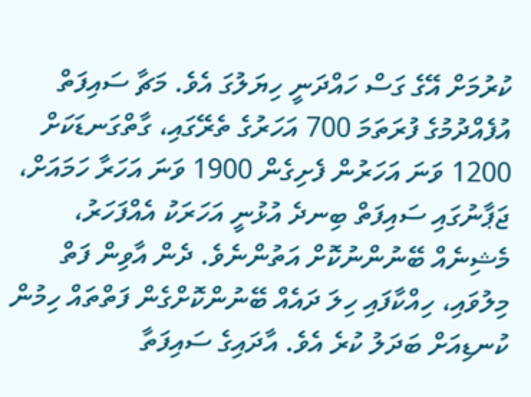ކުރުމަށް އޭގެ ގަސް ހައްދަނީ ހިޔަލުގަ އެވެ. މަޗާ ސައިފަތް އުފެއްދުމުގެ ފުރަތަމަ 700 އަހަރުގެ ތެރޭގައި، ގާތްގަނޑަކަށް 1200 ވަނަ އަހަރުން ފެށިގެން 1900 ވަނަ އަހަރާ ހަމައަށް، ޖަޕާނުގައި ސައިފަތް ބިނދެ އުޅުނީ އަހަރަކު އެއްފަހަރު، މެޝިނެއް ބޭނުންނުކޮށް އަތުންނެވެ. ދެން އާވިން ފަތް މިލުވައި، ހިއްކާފައި ހިލަ ދައެއް ބޭނުންކޮށްގެން ފަތްތައް ހިމުން ކުނޑިއަށް ބަދަލު ކުރެ އެވެ. އާދައިގެ ސައިފަތާ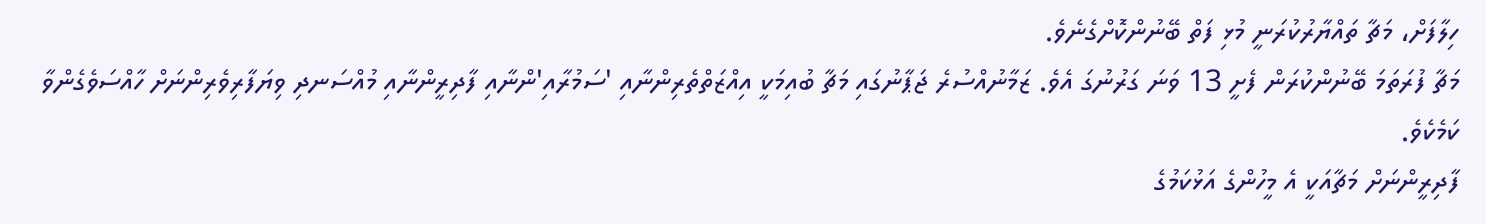ހިލާފަށް، މަޗާ ތައްޔާރުކުރަނީ މުޅި ފަތް ބޭނުންކޮށްގެނެވެ.
މަޗާ ފުރަތަމަ ބޭނުންކުރަން ފެށީ 13 ވަނަ ގަރުނުގަ އެވެ. ޒަމާނުއްސުރެ ޖަޕާނުގައި މަޗާ ބުއިމަކީ އިއްޒަތްތެރިންނާއި 'ސަމުރާއި'ންނާއި ފާދިރީންނާއި މުއްސަނދި ވިޔަފާރިވެރިންނަށް ހާއްސަވެގެންވާ ކަމެކެވެ.
ފާދިރީންނަށް މަޗާއަކީ އެ މީހުންގެ އަޅުކަމުގެ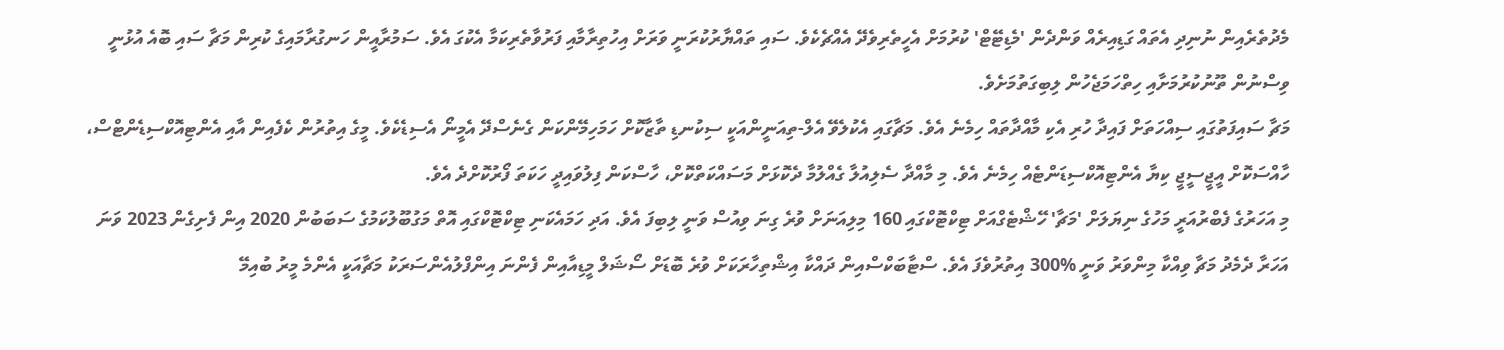މެދުތެރެއިން ނުނިދި އެތައް ގަޑިއިރެއް ވަންދެން 'މެޑިޓޭޓް' ކުރުމަށް އެހީތެރިވެދޭ އެއްޗެކެވެ. ސައި ތައްޔާރުކުރަނީ ވަރަށް އިހުތިރާމާއި ފަރުވާތެރިކަމާ އެކުގަ އެވެ. ސަމުރާއީން ހަނގުރާމައިގެ ކުރިން މަޗާ ސައި ބޮއެ އުޅުނީ ވިސްނުން ތޫނުކުރުމަށާއި ހިތްހަމަޖެހުން ލިބިގަތުމަށެވެ.
މަޗާ ސައިފަތުގައި ސިއްހަތަށް ފައިދާ ހުރި އެކި މާއްދާތައް ހިމެނެ އެވެ. މަޗާގައި އެކުލެވޭ އެލް-ތިއަނީންއަކީ ސިކުނޑި ތާޒާކޮށް ހަމަހިމޭންކަން ގެނެސްދޭ އެމީނޯ އެސިޑެކެވެ. މީގެ އިތުރުން ކެފެއިން އާއި އެންޓިއޮކްސިޑެންޓްސް، ހާއްސަކޮށް އީޖީސީޖީ ކިޔާ އެންޓިއޮކްސިޑަންޓެއް ހިމެނެ އެވެ. މި މާއްދާ ސެލިއުލާ ގެއްލުމާ ދެކޮޅަށް މަސައްކަތްކޮށް، ހާސްކަން ފިލުވައިދީ ހަކަތަ ފޯރުކޮށްދެ އެވެ.
މި އަހަރުގެ ފެބްރުއަރީ މަހުގެ ނިޔަލަށް 'މަޗާ' ހޭޝްޓެގްއަށް ޓިކްޓޮކްގައި 160 މިލިއަނަށް ވުރެ ގިނަ ވިއުސް ވަނީ ލިބިފަ އެވެ. އަދި ހަމައެކަނި ޓިކްޓޮކްގައި އޮތް މަގުބޫލުކަމުގެ ސަބަބުން 2020 އިން ފެށިގެން 2023 ވަނަ އަހަރާ ދެމެދު މަޗާ ވިއްކާ މިންވަރު ވަނީ %300 އިތުރުވެފަ އެވެ. ސްޓާބަކްސްއިން ދައްކާ އިޝްތިހާރަކަށް ވުރެ ބޮޑަށް ސޯޝަލް މީޑިއާއިން ފެންނަ އިންފްލުއެންސަރަކު މަޗާއަކީ އެންމެ މީރު ބުއިމޭ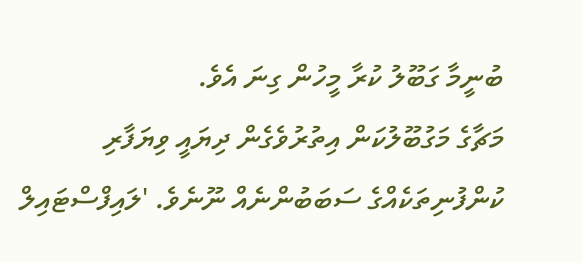ބުނީމާ ގަބޫލު ކުރާ މީހުން ގިނަ އެވެ.
މަޗާގެ މަގުބޫލުކަން އިތުރުވެގެން ދިޔައީ ވިޔަފާރި ކުންފުނިތަކެއްގެ ސަބަބުންނެއް ނޫނެވެ. 'ލައިފްސްޓައިލް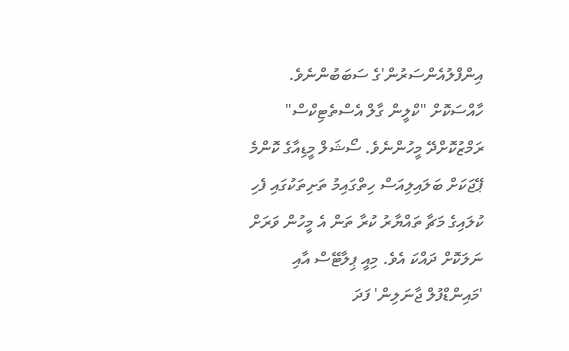އިންފްލުއެންސަރުން'ގެ ސަބަބުންނެވެ. ހާއްސަކޮށް "ކްލީން ގާލް އެސްތެޓިކްސް" ރަމްޒުކޮށްދޭ މީހުންނެވެ. ސޯޝަލް މީޑިއާގެ ކޮންމެ ޕޭޖަކަށް ބަލައިލިއަސް ހިތްގައިމު ތަށިތަކުގައި ފެހި ކުލައިގެ މަޗާ ތައްޔާރު ކުރާ ތަން އެ މީހުން ވަރަށް ނަލަކޮށް ދައްކަ އެވެ. މިއީ ޕިލާޓޭސް އާއި 'މައިންޑްފުލް ޖާނަލިން' ފަދަ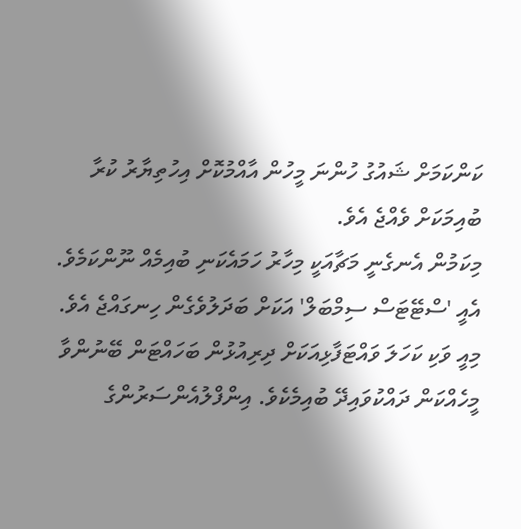ކަންކަމަށް ޝައުގު ހުންނަ މީހުން އާއްމުކޮށް އިހުތިޔާރު ކުރާ ބުއިމަކަށް ވެއްޖެ އެވެ.
މިކަމުން އެނގެނީ މަޗާއަކީ މިހާރު ހަމައެކަނި ބުއިމެއް ނޫންކަމެވެ. އެއީ 'ސްޓޭޓަސް ސިމްބަލް' އަކަށް ބަދަލުވެގެން ހިނގައްޖެ އެވެ. މިއީ ވަކި ކަހަލަ ވައްޓަފާޅިއަކަށް ދިރިއުޅުން ބަހައްޓަން ބޭނުންވާ މީހެއްކަން ދައްކުވައިދޭ ބުއިމެކެވެ. އިންފްލުއެންސަރުންގެ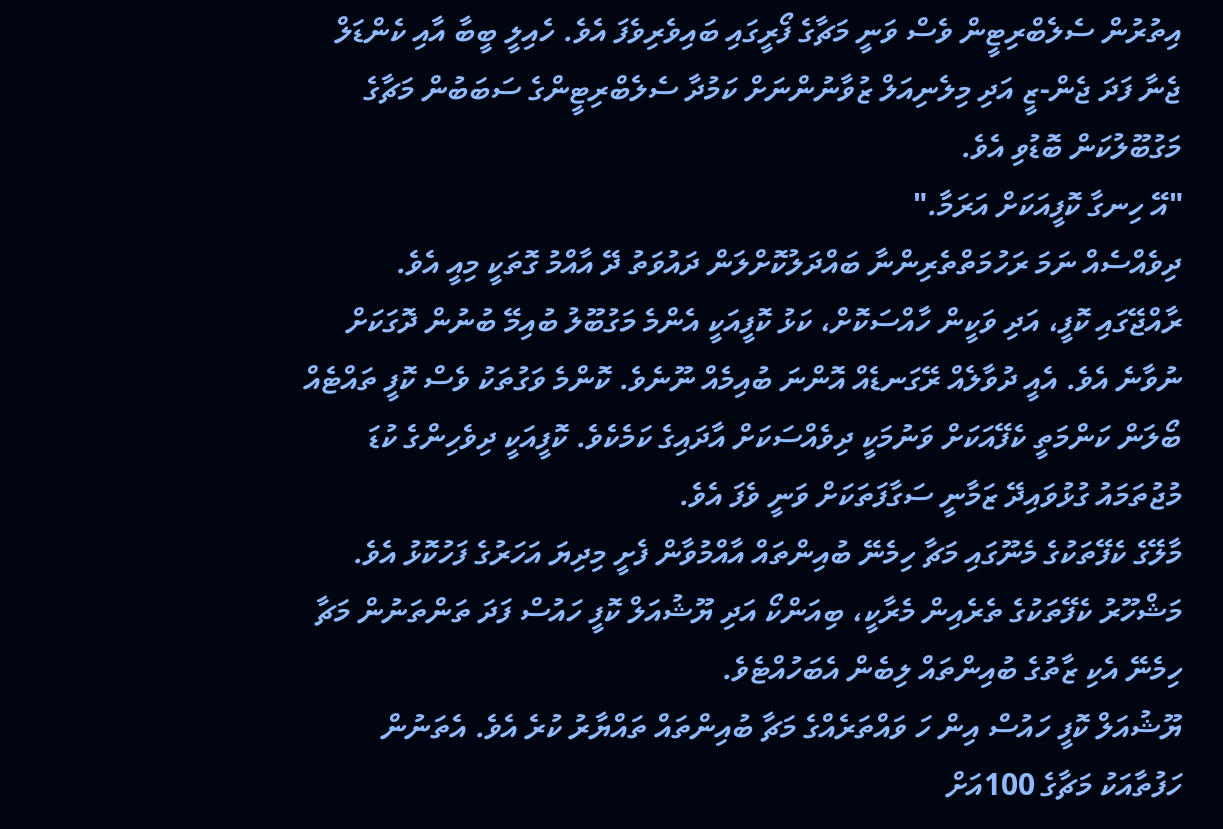އިތުރުން ސެލެބްރިޓީން ވެސް ވަނީ މަޗާގެ ފޯރީގައި ބައިވެރިވެފަ އެވެ. ހެއިލީ ބީބާ އާއި ކެންޑަލް ޖެނާ ފަދަ ޖެން-ޒީ އަދި މިލެނިއަލް ޒުވާނުންނަށް ކަމުދާ ސެލެބްރިޓީންގެ ސަބަބުން މަޗާގެ މަގުބޫލުކަން ބޮޑުވި އެވެ.
"އޭ ހިނގާ ކޮފީއަކަށް އަރަމާ."
ދިވެއްސެއް ނަމަ ރަހުމަތްތެރިންނާ ބައްދަލުކޮށްލަން ދައުވަތު ދޭ އާއްމު ގޮތަކީ މިއީ އެވެ. ރާއްޖޭގައި ކޮފީ، އަދި ވަކީން ހާއްސަކޮށް، ކަޅު ކޮފީއަކީ އެންމެ މަގުބޫލު ބުއިމޭ ބުނުން ދޮގަކަށް ނުވާނެ އެވެ. އެއީ ދުވާލެއް ރޭގަނޑެއް އޮންނަ ބުއިމެއް ނޫނެވެ. ކޮންމެ ވަގުތަކު ވެސް ކޮފީ ތައްޓެއް ބޯލަން ކަންމަތީ ކެފޭއަކަށް ވަނުމަކީ ދިވެއްސަކަށް އާދައިގެ ކަމެކެވެ. ކޮފީއަކީ ދިވެހިންގެ ކުޑަ މުޖުތަމައު ގުޅުވައިދޭ ޒަމާނީ ސަގާފަތަކަށް ވަނީ ވެފަ އެވެ.
މާލޭގެ ކެފޭތަކުގެ މެނޫގައި މަޗާ ހިމެނޭ ބުއިންތައް އާއްމުވާން ފެށީ މިދިޔަ އަހަރުގެ ފަހުކޮޅު އެވެ. މަޝްހޫރު ކެފޭތަކުގެ ތެރެއިން މެރާކީ، ބިއަންކޯ އަދި ޔޫޝުއަލް ކޮފީ ހައުސް ފަދަ ތަންތަނުން މަޗާ ހިމެނޭ އެކި ޒާތުގެ ބުއިންތައް ލިބެން އެބަހުއްޓެވެ.
ޔޫޝުއަލް ކޮފީ ހައުސް އިން ހަ ވައްތަރެއްގެ މަޗާ ބުއިންތައް ތައްޔާރު ކުރެ އެވެ. އެތަނުން ހަފުތާއަކު މަޗާގެ 100އަށް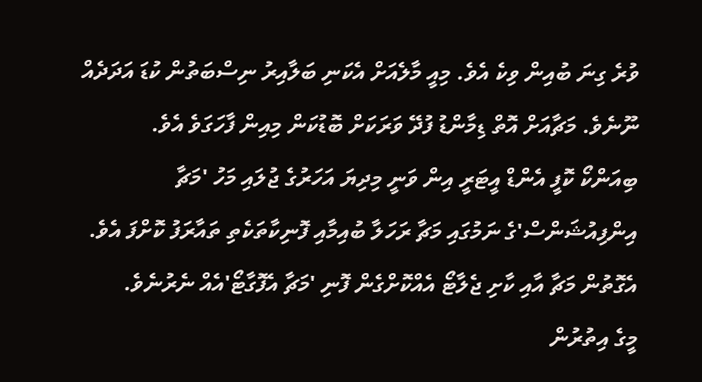ވުރެ ގިނަ ބުއިން ވިކެ އެވެ. މިއީ މާލެއަށް އެކަނި ބަލާއިރު ނިސްބަތުން ކުޑަ އަދަދެއް ނޫނެވެ. މަޗާއަށް އޮތް ޑިމާންޑު ފުދޭ ވަރަކަށް ބޮޑުކަން މިއިން ފާހަގަވެ އެވެ.
ބިއަންކޯ ކޮފީ އެންޑް އީޓަރީ އިން ވަނީ މިދިޔަ އަހަރުގެ ޖުލައި މަހު 'މަޗާ އިންފިއުޝަންސް'ގެ ނަމުގައި މަޗާ ރަހަލާ ބުއިމާއި ފޮނިކާތަކެތި ތައާރަފު ކޮށްފަ އެވެ. އެގޮތުން މަޗާ އާއި ކާށި ޖެލާޓޯ އެއްކޮށްގެން ފޮނި 'މަޗާ އެފޮގާޓޯ'އެއް ނެރުނެވެ.
މީގެ އިތުރުން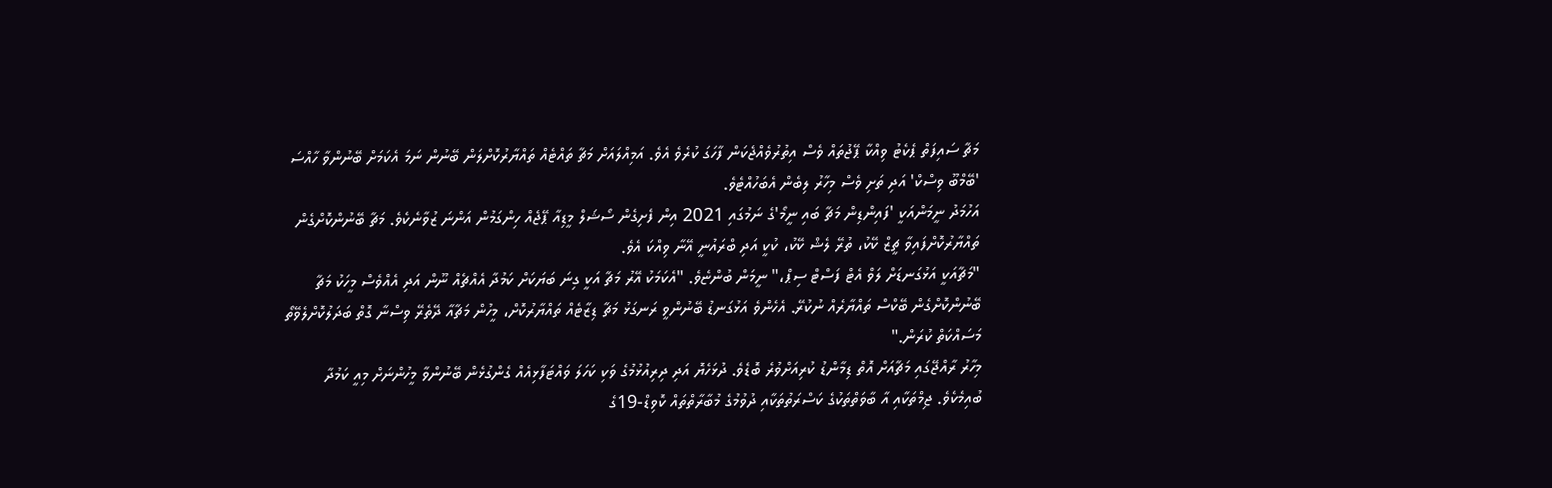މަޗާ ސައިފަތް ޕެކެޓު ވިއްކާ ޕޭޖުތައް ވެސް އިތުރުވެއްޖެކަން ފާހަގަ ކުރެވެ އެވެ. އަމިއްލައަށް މަޗާ ތައްޓެއް ތައްޔާރުކޮށްލަން ބޭނުން ނަމަ އެކަމަށް ބޭނުންވާ ހާއްސަ 'ބޭމްބޫ ވިސްކް' އަދި ތަށި ވެސް މިހާރު ލިބެން އެބަހުއްޓެވެ.
އަހުމަދު ނީމަންއަކީ 'ފައިންޑިން މަޗާ ބައި ނީމޯ'ގެ ނަމުގައި 2021 އިން ފެށިގެން ސޯޝަލް މީޑިއާ ޕޭޖެއް ހިންގަމުން އަންނަ ޒުވާނެކެވެ. މަޗާ ބޭނުންކޮށްގެން ތައްޔާރުކޮށްފައިވާ ޗީޒް ކޭކު، ތުރޭ ލެޝް ކޭކު، ކުކީ އަދި ބްރައުނީ އޭނާ ވިއްކަ އެވެ.
"މަޗާއަކީ އަޅުގަނޑަށް ލަވް އެޓް ފަސްޓް ސިޕް،" ނީމަން ބުންޏެވެ. "އެކަމަކު އޭރު މަޗާ އަކީ ގިނަ ބަޔަކަށް ކަމުދާ އެއްޗެއް ނޫން އަދި އެއްވެސް މީހަކު މަޗާ ބޭނުންކޮށްގެން ބޭކްސް ތައްޔާރެއް ނުކުރޭ. އެހެންވެ އަޅުގަނޑު ބޭނުންވީ ރަނގަޅު މަޗާ ޑިޒާޓެއް ތައްޔާރުކޮށް، މީހުން މަޗާއާ ދޭތެރޭ ވިސްނާ ގޮތް ބަދަލުކޮށްލެވޭތޯ މަސައްކަތް ކުރަން."
މިހާރު ރާއްޖޭގައި މަޗާއަށް އޮތް ޑިމާންޑު ކުރިއަށްވުރެ ބޮޑެވެ. ދުޅަހެޔޮ އަދި ދިރިއުޅުމުގެ ވަކި ކަހަލަ ވައްޓަފާޅިއެއް ގެންގުޅެން ބޭނުންވާ މީހުންނަށް މިއީ ކަމުދާ ބުއިމެކެވެ. ޖިމްތަކާއި އާ ބާވަތްތަކުގެ ކަސްރަތުތަކާއި ދުވުމުގެ މުބާރާތްތައް ކޮވިޑް-19ގެ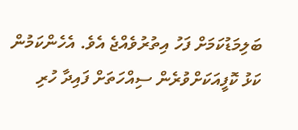ބަލިމަޑުކަމަށް ފަހު އިތުރުވެއްޖެ އެވެ. އެހެންކަމުން ކަޅު ކޮފީއަކަށްވުރެން ސިއްހަތަށް ފައިދާ ހުރި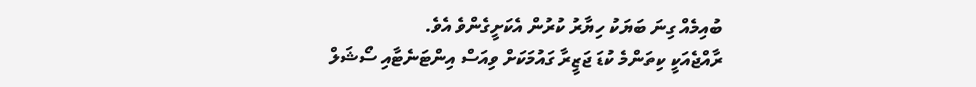ބުއިމެއް ގިނަ ބަޔަކު ހިޔާރު ކުރުން އެކަށީގެންވެ އެވެ.
ރާއްޖެއަކީ ކިތަންމެ ކުޑަ ޖަޒީރާ ގައުމަކަށް ވިއަސް އިންޓަނެޓާއި ސޯޝަލް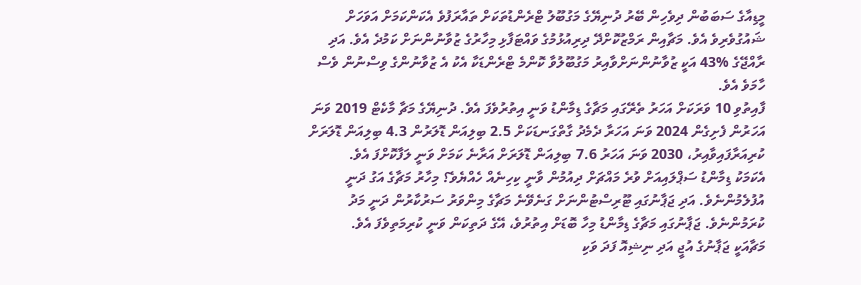މީޑިއާގެ ސަބަބުން ދިވެހިން ބޭރު ދުނިޔޭގެ މަގުބޫލު ޓްރެންޑުތަކަށް ތައާރަފުވެ އެކަންކަމަށް އަވަހަށް ޝައުގުވެރިވެ އެވެ. މަޗާއިން ރަމްޒުކޮށްދޭ ދިރިއުޅުމުގެ ވައްޓަފާޅި މިހާރުގެ ޒުވާނުންނަށް ކަމުދެ އެވެ. އަދި ރާއްޖޭގެ %43 އަކީ ޒުވާނުންނަށްވާއިރު މަގުބޫލުވާ ކޮންމެ ޓްރެންޑަކާ އެކު އެ ޒުވާނުންގެ ވިސްނުން ވެސް ހާމަވެ އެވެ.
ފާއިތުވި 10 ވަރަކަށް އަހަރު ތެރޭގައި މަޗާގެ ޑިމާންޑު ވަނީ އިތުރުވެފަ އެވެ. ދުނިޔޭގެ މަޗާ މާކެޓް 2019 ވަނަ އަހަރުން ފެށިގެން 2024 ވަނަ އަހަރާ ދެމެދު ގާތްގަނޑަކަށް 2.5 ބިލިއަން ޑޮލަރުން 4.3 ބިލިއަން ޑޮލަރަށް ކުރިއަރާފައިވާއިރު، 2030 ވަނަ އަހަރު 7.6 ބިލިއަން ޑޮލަރަށް އަރާނެ ކަމަށް ވަނީ ލަފާކޮށްފަ އެވެ.
އެކަމަކު ޑިމާންޑު ސަޕްލައިއަށް ވުރެ މައްޗަށް ދިއުމުން ވާނީ ކިހިނެއް ހެއްޔެވެ؟ މިހާރު މަޗާގެ އަގު ދަނީ އުފުލެމުންނެވެ. އަދި ޖަޕާނުގައި ޓޫރިސްޓުންނަށް ގަނެވޭނެ މަޗާގެ މިންވަރު ސަރުކާރުން ދަނީ މަދު ކުރަމުންނެވެ. ޖަޕާނުގައި މަޗާގެ ޑިމާންޑު މިހާ ބޮޑަށް އިތުރުވެ، އޭގެ ދަތިކަން ވަނީ ކުރިމަތިވެފަ އެވެ.
މަޗާއަކީ ޖަޕާނުގެ އުޖީ އަދި ނިޝިއޮ ފަދަ ވަކި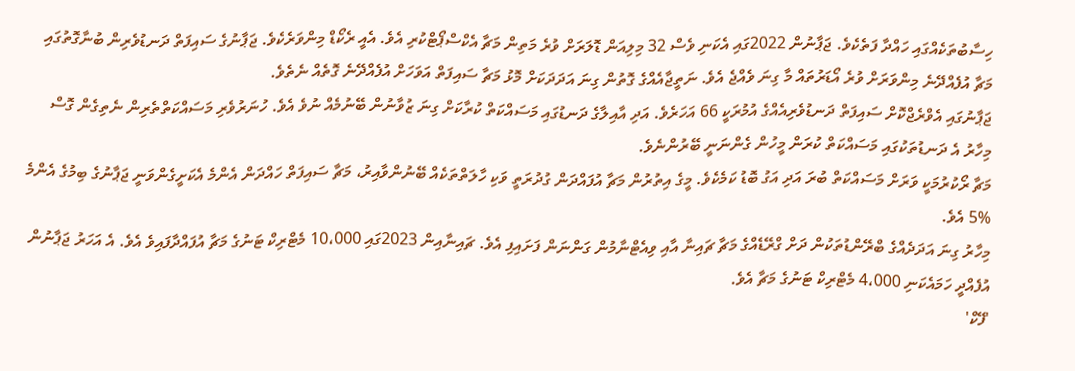ހިސާބުތަކެއްގައި ހައްދާ ފަތެކެވެ. ޖަޕާނުން 2022ގައި އެކަނި ވެސް 32 މިލިއަން ޑޮލަރަށް ވުރެ މަތިން މަޗާ އެކްސްޕޯޓްކުރި އެވެ. އެއީ ރެކޯޑް މިންވަރެކެވެ. ޖަޕާނުގެ ސައިފަތް ދަނޑުވެރިން ބުނާގޮތުގައި މަޗާ އުފެއްދޭނެ މިންވަރަށް ވުރެ އޯޑަރުތައް މާ ގިނަ ވެއްޖެ އެވެ. ނަތީޖާއެއްގެ ގޮތުން ގިނަ އަދަދަކަށް މޮޅު މަޗާ ސައިފަތް އަވަހަށް އުފެއްދޭނެ ގޮތެއް ނެތެވެ.
ޖަޕާނުގައި އެވްރެޖްކޮށް ސައިފަތް ދަނޑުވެރިއެއްގެ އުމުރަކީ 66 އަހަރެވެ. އަދި އާއިލާގެ ދަނޑުގައި މަސައްކަތް ކުރާކަށް ގިނަ ޒުވާނުން ބޭނުމެއް ނުވެ އެވެ. ހުނަރުވެރި މަސައްކަތްތެރިން ނެތިގެން ގޮސް މިހާރު އެ ދަނޑުތަކުގައި މަސައްކަތް ކުރަން މީހުން ގެންނަނީ ބޭރުންނެވެ.
މަޗާ ރޯކުރުމަކީ ވަރަށް މަސައްކަތް ބުރަ އަދި އަގު ބޮޑު ކަމެކެވެ. މީގެ އިތުރުން މަޗާ އުފައްދަން ގުދުރަތީ ވަކި ހާލަތްތަކެއް ބޭނުންވާއިރު، މަޗާ ސައިފަތް ހައްދަން އެންމެ އެކަށީގެންވަނީ ޖަޕާނުގެ ބިމުގެ އެންމެ %5 އެވެ.
މިހާރު ގިނަ އަދަދެއްގެ ބްރޭންޑުތަކުން ދަށް ގްރޭޑެއްގެ މަޗާ ޗައިނާ އާއި ވިއެޓްނާމުން ގަންނަން ފަށައިފި އެވެ. ޗައިނާއިން 2023ގައި 10،000 މެޓްރިކް ޓަނުގެ މަޗާ އުފައްދާފައިވެ އެވެ. އެ އަހަރު ޖަޕާނުން އުފެއްދީ ހަމައެކަނި 4،000 މެޓްރިކް ޓަނުގެ މަޗާ އެވެ.
'ފޭކް'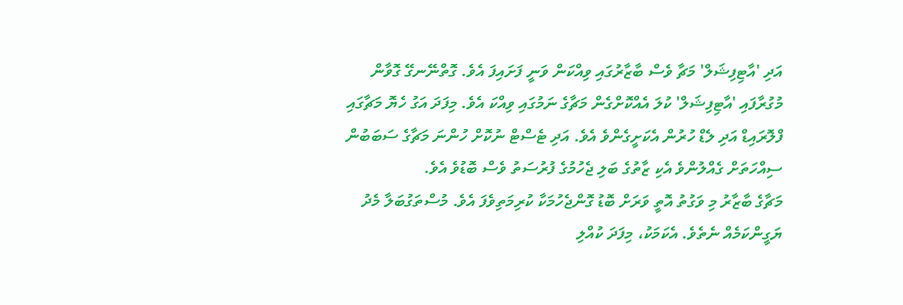އަދި 'އާޓިފިޝަލް' މަޗާ ވެސް ބާޒާރުގައި ވިއްކަން ވަނީ ފަށައިފަ އެވެ. ގޮތްނޭނގޭ ގޮވާން މުގުރާފައި 'އާޓިފިޝަލް' ކުލަ އެއްކޮށްގެން މަޗާގެ ނަމުގައި ވިއްކަ އެވެ. މިފަދަ އަގު ހެޔޮ މަޗާގައި ފްލޮރައިޑް އަދި ލެޑް ހުރުން އެކަށީގެންވެ އެވެ. އަދި ޓެސްޓް ނުކޮށް ހުންނަ މަޗާގެ ސަބަބުން ސިއްހަތަށް ގެއްލުންވެ އެކި ޒާތުގެ ބަލި ޖެހުމުގެ ފުރުސަތު ވެސް ބޮޑުވެ އެވެ.
މަޗާގެ ބާޒާރު މި ވަގުތު އޮތީ ވަރަށް ބޮޑު ގޮންޖެހުމަކާ ކުރިމަތިވެފަ އެވެ. މުސްތަގުބަލާ މެދު ޔަގީންކަމެއް ނެތެވެ. އެކަމަކު، މިފަދަ ކުއްލި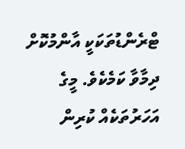ޓްރެންޑުތަކަކީ އާންމުކޮށް ދިމާވާ ކަމެކެވެ. މީގެ އަހަރުތަކެއް ކުރިން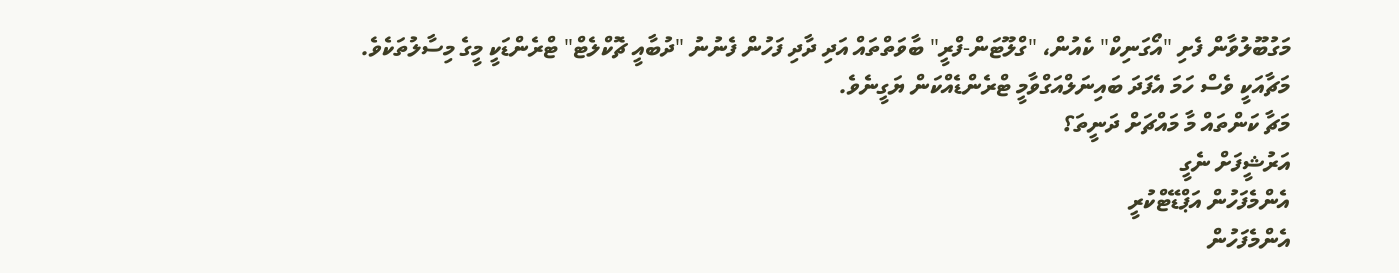މަގުބޫލުވާން ފެށި "އޯގަނިކް" ކެއުން، "ގްލޫޓަން-ފްރީ" ބާވަތްތައް އަދި ދާދި ފަހުން ފެނުނު "ދުބާއީ ޗޮކްލެޓް" ޓްރެންޑަކީ މީގެ މިސާލުތަކެވެ. މަޗާއަކީ ވެސް ހަމަ އެފަދަ ބައިނަލްއަގްވާމީ ޓްރެންޑެއްކަން ޔަގީނެވެ.
މަޗާ ކަންތައް މާ މައްޗަށް ދަނީތަ؟
އަރުޝީފަށް ނެގީ
އެންމެފަހުން އަޕްޑޭޓްކުރީ
އެންމެފަހުން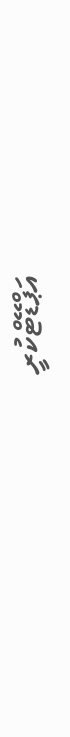އަޕްޑޭޓްކުރީ